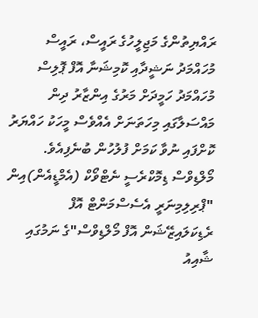ރައްޔިތުންގެ މަޖިލީހުގެ ރައީސް، ރައީސް މުހައްމަދު ނަޝީދާއި ކޮމިޝަނާ އޮފް ޕޮލިސް މުހައްމަދު ހަމީދަށް މަރުގެ އިންޒާރު ދިން މައްސަލާގައި މިހަތަނަށް އެއްވެސް މީހަކު ހައްޔަރު ކޮށްފައި ނުވާ ކަމަށް ފުލުހުން ބުނެފިއެވެ.
މޯލްޑިވްސް ޑިމޮކްރެސީ ނެޓްވޯކް (އެމްޑީއެން)އިން "ޕްރިލިމިނަރީ އެސެސްމަންޓް އޮފް ރެޑިކަލައިޒޭޝަން އޮފް މޯލްޑިވްސް"ގެ ނަމުގައި ޝާއިއު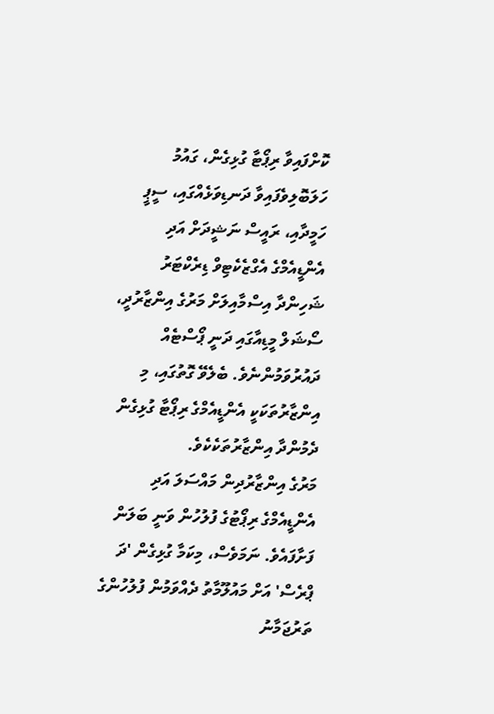ކޮށްފައިވާ ރިޕޯޓާ ގުޅިގެން، ގައުމު ހަލަބޮލިވެފައިވާ ދަނޑިވަޅެއްގައި، ސީޕީ ހަމީދާއި، ރައީސް ނަޝީދަށް އަދި އެންޑީއެމްގެ އެގްޒެކެޓިވް ޑިރެކްޓަރު ޝަހިންދާ އިސްމާއިލަށް މަރުގެ އިންޒާރުދީ، ސޯޝަލް މީޑިއާގައި ދަނީ ޕޯސްޓެއް ދައުރުވަމުންނެވެ. ބެލެވޭ ގޮތުގައި، މި އިންޒާރުތަކަކީ އެންޑީއެމްގެ ރިޕޯޓާ ގުޅިގެން ދެމުންދާ އިންޒާރުތަކެކެވެ.
މަރުގެ އިންޒާރުދިން މައްސަލަ އަދި އެންޑީއެމްގެ ރިޕޯޓުގެ ފުލުހުން ވަނީ ބަލަން ފަށާފައެވެ. ނަމަވެސް، މިކަމާ ގުޅިގެން 'ދަ ޕްރެސް' އަށް މައުލޫމާތު ދެއްވަމުން ފުލުހުންގެ ތަރުޖަމާނު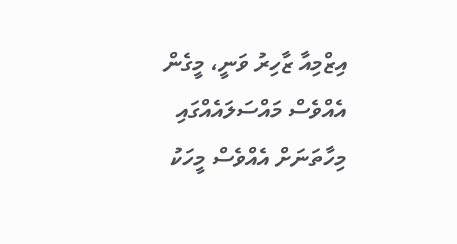އިޒްމިއާ ޒާހިރު ވަނީ، މީގެން އެއްވެސް މައްސަލައެއްގައި މިހާތަނަށް އެއްވެސް މީހަކު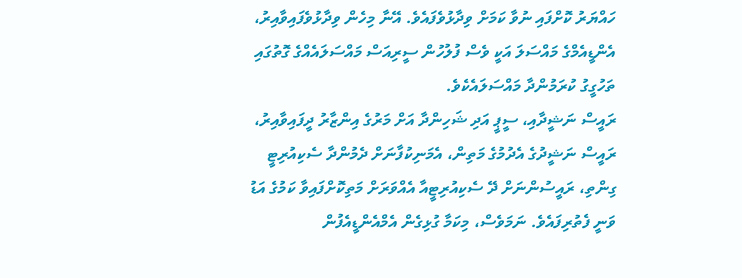ހައްޔަރު ކޮށްފައި ނުވާ ކަމަށް ވިދާޅުވެފައެވެ. އޭނާ މިހެން ވިދާޅުވެފައިވާއިރު، އެންޑީއެމްގެ މައްސަލަ އަކީ ވެސް ފުލުހުން ސީރިއަސް މައްސަލައެއްގެ ގޮތުގައި ތަހުގީގު ކުރަމުންދާ މައްސަލައެކެވެ.
ރައީސް ނަޝީދާއި، ސީޕީ އަދި ޝަހިންދާ އަށް މަރުގެ އިންޒާރު ދީފައިވާއިރު، ރައީސް ނަޝީދުގެ އެދުމުގެ މަތިން، އެމަނިކުފާނަށް ދެމުންދާ ސެކިއުރިޓީ ގިންތި، ރައީސުންނަށް ދޭ ސެކިއުރިޓީއާ އެއްވަރަށް މަތިކޮށްފައިވާ ކަމުގެ އަޑު ވަނީ ފެތުރިފައެވެ. ނަމަވެސް، މިކަމާ ގުޅިގެން އެމްއެންޑީއެފުން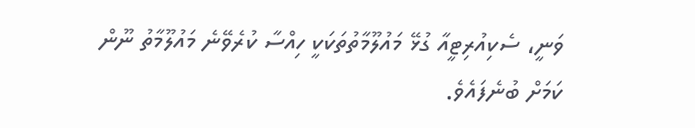ވަނީ، ސެކިއުރިޓީއާ ގުޅޭ މައުލޫމާތުތަކަކީ ހިއްސާ ކުރެވޭނެ މައުލޫމާތު ނޫން ކަމަށް ބުނެފައެވެ.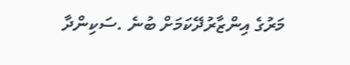މަރުގެ އިންޒާރުދޭކަމަށް ބުނެ .ސަކިންދާ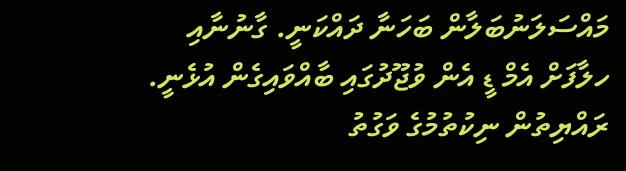މައްސަލަނުބަލާން ބަހަނާ ދައްކަނީ. ގާނުނާއި ހލާފަށް އެމް ޑީ އެން ވުޖޫދުގައި ބާއްވައިގެން އުޅެނީ. ރައްޔިތުން ނިކުތުމުގެ ވަގުތު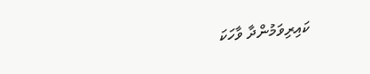ކައިރިވަމުންދާ ވާހަކަ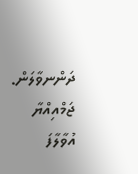ދަންނވާލަން. ޖަމްއިއްޔާ އުވާލާފަ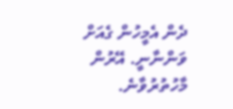ދެން އެމީހުން ގެއަށް ވަންނާނީ. އޭރުން މާހުތުރުވާނެ.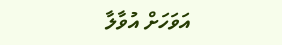އަވަހަށް އުވާލާ